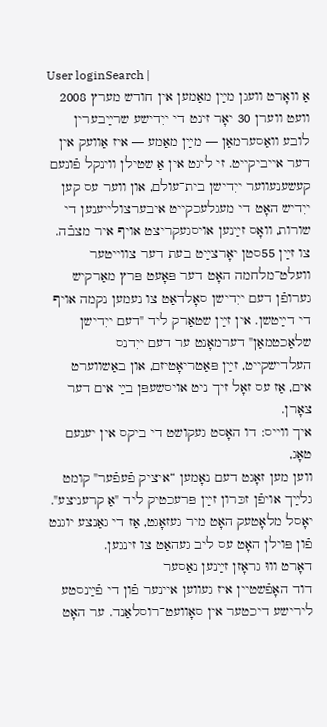User loginSearch |
אַ וואָרט וועגן מײַן מאַמען אין חודש מערץ 2008 וועט ווערן 30 יאָר זינט די ייִדישע שרײַבערין לובע וואַסערמאַן — מײַן מאַמע — איז אַוועק אין דער אייביקייט. זי ליגט אין אַ שטילן ווינקל פֿונעם קעשענעווער ייִדישן בית־עולם, און ווער עס קען ייִדיש האָט די מעגלעכקייט איבערצולייענען די שורות, וואָס זײַנען אויסגעקריצט אויף איר מצבֿה.
צו זײַן 55סטן יאָרצײַט בעת דער צווייטער וועלט־מלחמה האָט דער פּאָעט פּרץ מאַרקיש גערופֿן דעם ייִדישן סאָלדאַט צו נעמען נקמה אויף די דײַטשן. אין זײַן שטאַרק ליד "דעם ייִדישן שלאַכטמאַן" דערמאָנט ער דעם ייִדנס העלדישקייט, זײַן פּאַטריאָטיזם, און באַשווערט אים, אַז עס זאָל זיך ניט אויסשעפּן בײַ אים דער צאָרן.
איך ווייס: דו האָסט געקושט די ביקס אין יענעם טאָג,
ווען מען זאָגט דעם נאָמען “איציק פֿעפֿער" קומט גלײַך אויפֿן זכּרון זײַן פּרעכטיק ליד "אַ קרעניצע". יאָסל מלאָטעק האָט מיר געזאָגט, אַז די גאַנצע יוגנט פֿון פּוילן האָט עס ליב געהאַט צו זינגען.
דאָרט וווּ גראָזן זײַנען נאַסער
דוד האָפֿשטיין איז געווען איינער פֿון די פֿײַנסטע לירישע דיכטער אין סאָוועט־רוסלאַנד. ער האָט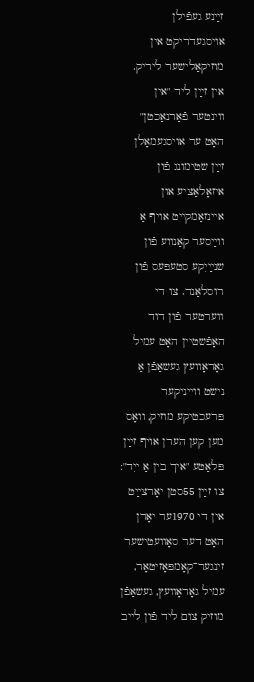זײַנע געפֿילן אויסגעדריקט אין מוזיקאַלישער ליריק. אין זײַן ליד "אין ווינטער פֿאַרנאַכטן" האָט ער אויסגעמאָלן זײַן שטימונג פֿון איזאָלאַציע און איינזאַמקייט אויף אַ ווײַסער קאַנווע פֿון שנײַיִקע סטעפּעס פֿון רוסלאַנד. צו די ווערטער פֿון דוד האָפֿשטיין האָט עמיל גאָראָוועץ געשאַפֿן אַ נישט ווייניקער פּרעכטיקע מוזיק, וואָס מען קען הערן אויף זײַן פּלאַטע "איך בין אַ ייִד":
צו זײַן 55סטן יאָרצײַט אין די 1970ער יאָרן האָט דער סאָוועטישער זינגער־קאָמפּאָזיטאָר, עמיל גאָראָוועץ, געשאַפֿן מוזיק צום ליד פֿון לייב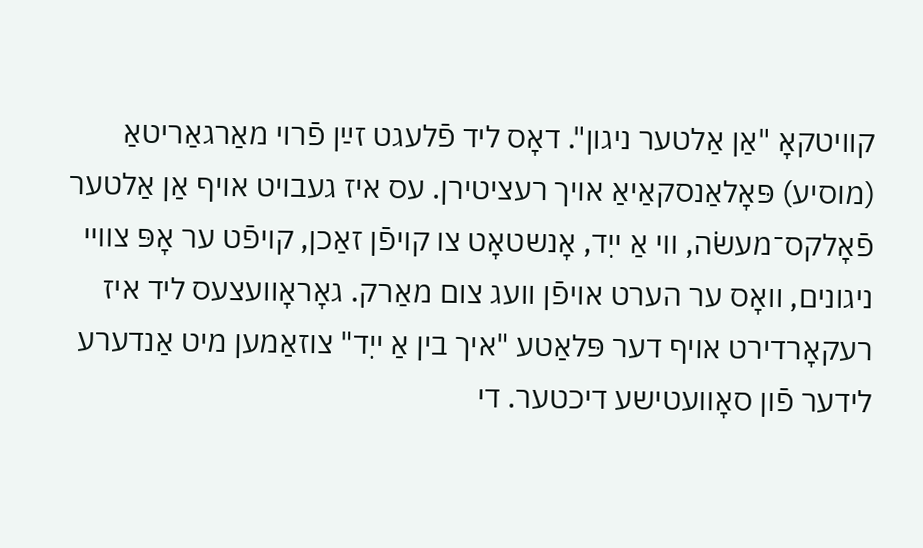קוויטקאָ "אַן אַלטער ניגון". דאָס ליד פֿלעגט זײַן פֿרוי מאַרגאַריטאַ (מוסיע) פּאָלאַנסקאַיאַ אויך רעציטירן. עס איז געבויט אויף אַן אַלטער פֿאָלקס־מעשׂה, ווי אַ ייִד, אָנשטאָט צו קויפֿן זאַכן, קויפֿט ער אָפּ צוויי ניגונים, וואָס ער הערט אויפֿן וועג צום מאַרק. גאָראָוועצעס ליד איז רעקאָרדירט אויף דער פּלאַטע "איך בין אַ ייִד" צוזאַמען מיט אַנדערע לידער פֿון סאָוועטישע דיכטער. די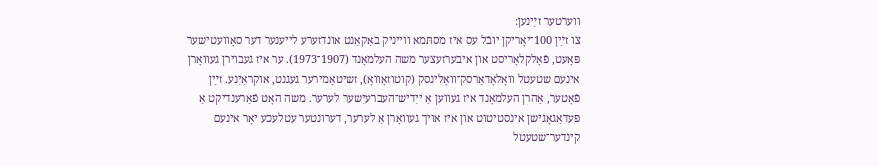ווערטער זײַנען:
צו זײַן 100־יאָריקן יובֿל עס איז מסתּמא ווייניק באַקאַנט אונדזערע לייענער דער סאָוועטישער פּאָעט, פֿאָלקלאָריסט און איבערזעצער משה העלמאָנד (1907־1973). ער איז געבוירן געוואָרן אינעם שטעטל וואָלאָדאַרסק־וואָלינסק (קוטוזאָוואָ), זשיטאָמירער געגנט, אוקראַיִנע. זײַן פֿאָטער, אַהרן העלמאָנד איז געווען אַ ייִדיש־העברעיִשער לערער. משה האָט פֿאַרענדיקט אַ פּעדאַגאָגישן אינסטיטוט און איז אויך געוואָרן אַ לערער, דערונטער עטלעכע יאָר אינעם קינדער־שטעטל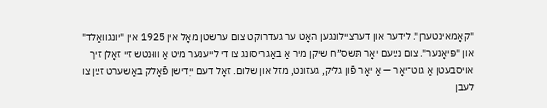"קאָמאינטערן". לידער און דערציילונגען האָט ער געדרוקט צום ערשטן מאָל אין 1925 אין "יונגוואַלד" און "פּיאָנער". צום נײַעם יאָר תּשס״ח שיקן מיר אַ באַגריסונג צו די לייענער מיט אַ וווּנטש זיי זאָלן זיך אויסבעטן אַ גוט־יאָר — אַ יאָר פֿון גליק, געזונט, מזל און שלום. זאָל דעם ייִדישן פֿאָלק באַשערט זײַן צו לעבן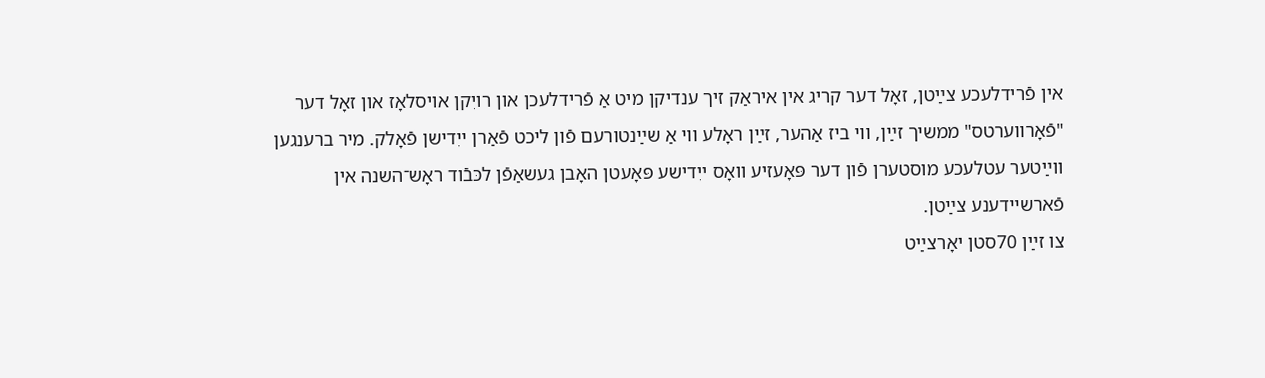אין פֿרידלעכע צײַטן, זאָל דער קריג אין איראַק זיך ענדיקן מיט אַ פֿרידלעכן און רויִקן אויסלאָז און זאָל דער "פֿאָרווערטס" ממשיך זײַן, ווי ביז אַהער, זײַן ראָלע ווי אַ שײַנטורעם פֿון ליכט פֿאַרן ייִדישן פֿאָלק. מיר ברענגען ווײַטער עטלעכע מוסטערן פֿון דער פּאָעזיע וואָס ייִדישע פּאָעטן האָבן געשאַפֿן לכּבֿוד ראָש־השנה אין פֿארשיידענע צײַטן.
צו זײַן 70סטן יאָרצײַט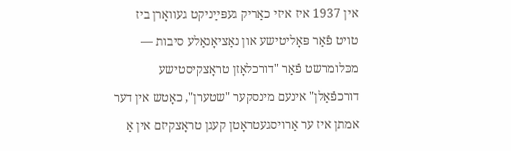אין 1937 איז איזי כאַריק געפּײַניקט געוואָרן ביז טויט פֿאַר פּאָליטישע און נאַציאָנאַלע סיבות — מכּלומרשט פֿאַר "דורכלאָזן טראָצקיסטישע דורכפֿאַלן" אינעם מינסקער "שטערן", כאָטש אין דער אמתן איז ער אַרויסגעטראָטן קעגן טראָצקיזם אין אַ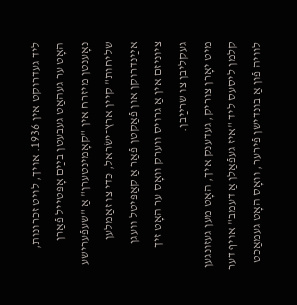ליד געדרוקט אין 1936. אויך, לויט זכרונות, האָט ער געהאַט געבעטן בײַם אָפּטייל פֿאַרן נאָענטן מיזרח אין "קאָמינטערן" אַ "שעפֿערישע שליחות" קיין ארץ־ישׂראל, כּדי צו זאַמלען אײַנדרוקן און פֿאַקטן פֿאַר אַ קאַפּיטל וועגן ציוניזם אין אַ גרויס ווערק וואָס ער האָט זיך געקליבן צו שרײַבן.
מיט יאָרן צוריק, געדענק איך, האָט מען געזונגען קלמן ליסעס ליד "איז געפֿאַלן אַ דעמב" אויף דער לוויה פֿון אַ בונדישן פֿירער, וואָס האָט געמאַכט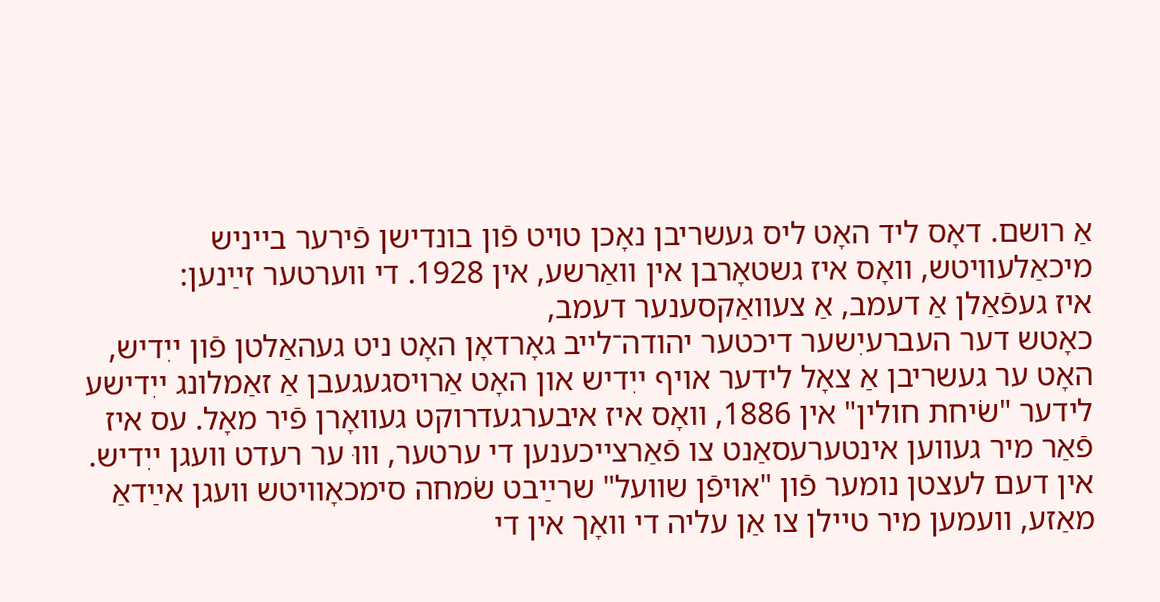אַ רושם. דאָס ליד האָט ליס געשריבן נאָכן טויט פֿון בונדישן פֿירער בייניש מיכאַלעוויטש, וואָס איז גשטאָרבן אין וואַרשע, אין 1928. די ווערטער זײַנען:
איז געפֿאַלן אַ דעמב, אַ צעוואַקסענער דעמב,
כאָטש דער העברעיִשער דיכטער יהודה־לייב גאָרדאָן האָט ניט געהאַלטן פֿון ייִדיש, האָט ער געשריבן אַ צאָל לידער אויף ייִדיש און האָט אַרויסגעגעבן אַ זאַמלונג ייִדישע לידער "שׂיחת חולין" אין 1886, וואָס איז איבערגעדרוקט געוואָרן פֿיר מאָל. עס איז פֿאַר מיר געווען אינטערעסאַנט צו פֿאַרצייכענען די ערטער, וווּ ער רעדט וועגן ייִדיש.
אין דעם לעצטן נומער פֿון "אויפֿן שוועל" שרײַבט שׂמחה סימכאָוויטש וועגן אײַדאַ מאַזע, וועמען מיר טיילן צו אַן עליה די וואָך אין די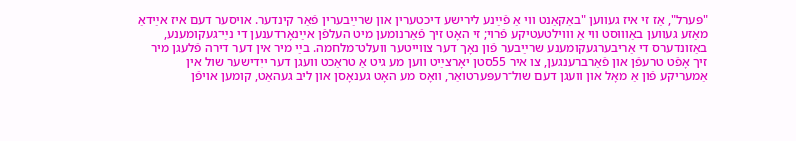"פּערל", אַז זי איז געווען "באַקאַנט ווי אַ פֿײַנע לירישע דיכטערין און שרײַבערין פֿאַר קינדער. אויסער דעם איז אײַדאַ מאַזע געווען באַוווּסט ווי אַ וווילטעטיקע פֿרוי; זי האָט זיך פֿאַרנומען מיט העלפֿן אײַנאָרדענען די נײַ־געקומענע, באַזונדערס די אַריבערגעקומענע שרײַבער פֿון נאָך דער צווייטער וועלט־מלחמה. בײַ מיר אין דער דירה פֿלעגן מיר זיך אָפֿט טרעפֿן און פֿאַרברענגען, צו איר 55סטן יאָרצײַט ווען מע גיט אַ טראַכט וועגן דער ייִדישער שול אין אַמעריקע פֿון אַ מאָל און וועגן דעם שול־רעפּערטואַר, וואָס מע האָט גענאָסן און ליב געהאַט, קומען אויפֿן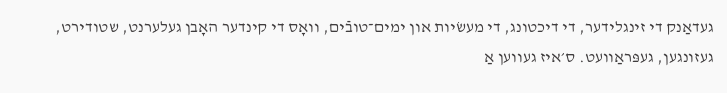געדאַנק די זינגלידער, די דיכטונג, די מעשׂיות און ימים־טובֿים, וואָס די קינדער האָבן געלערנט, שטודירט, געזונגען, געפּראַוועט. ס׳איז געווען אַ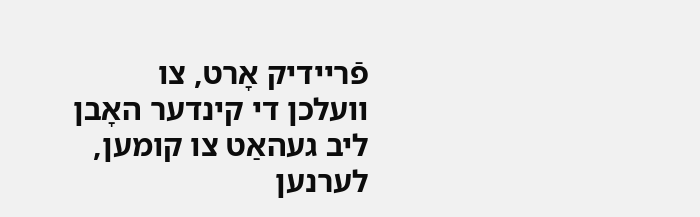פֿריידיק אָרט, צו וועלכן די קינדער האָבן ליב געהאַט צו קומען, לערנען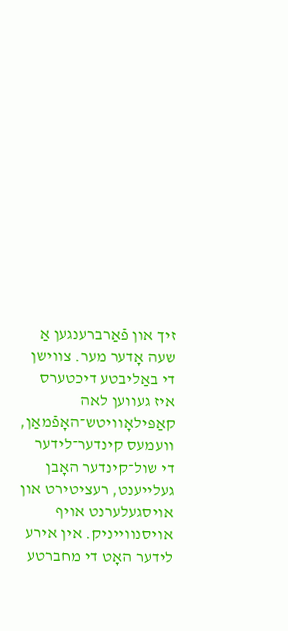זיך און פֿאַרברענגען אַ שעה אָדער מער. צווישן די באַליבטע דיכטערס איז געווען לאה קאַפּילאָוויטש־האָפֿמאַן, וועמעס קינדער־לידער די שול־קינדער האָבן געלייענט, רעציטירט און אויסגעלערנט אויף אויסנווייניק. אין אירע לידער האָט די מחברטע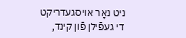ניט נאָר אויסגעדריקט די געפֿילן פֿון קינד,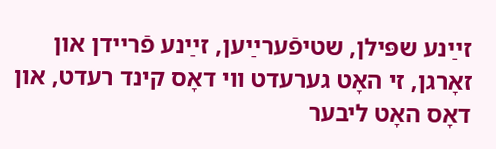זײַנע שפּילן, שטיפֿערײַען, זײַנע פֿריידן און זאָרגן, זי האָט גערעדט ווי דאָס קינד רעדט, און דאָס האָט ליבער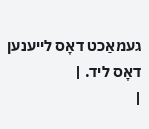געמאַכט דאָס לייענען דאָס ליד. |
|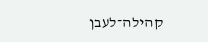קהילה־לעבן